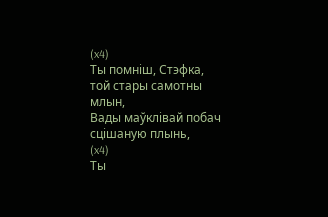(x4)
Ты помнiш, Стэфка, той стары самотны млын,
Вады маўклiвай побач сцiшаную плынь,
(x4)
Ты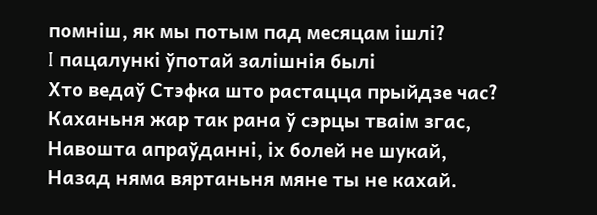помнiш, як мы потым пад месяцам iшлi?
I пацалункi ўпотай залiшнiя былi
Хто ведаў Стэфка што растацца прыйдзе час?
Каханьня жар так рана ў сэрцы тваiм згас,
Навошта апраўданнi, iх болей не шукай,
Назад няма вяртаньня мяне ты не кахай.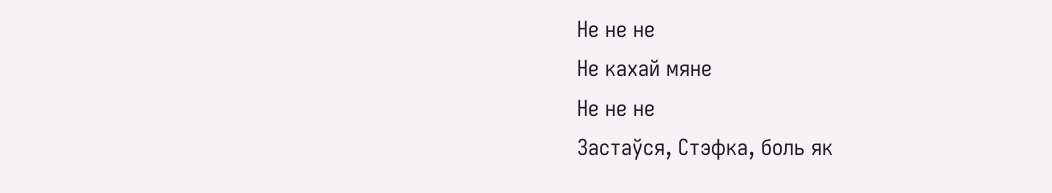Не не не
Не кахай мяне
Не не не
Застаўся, Стэфка, боль як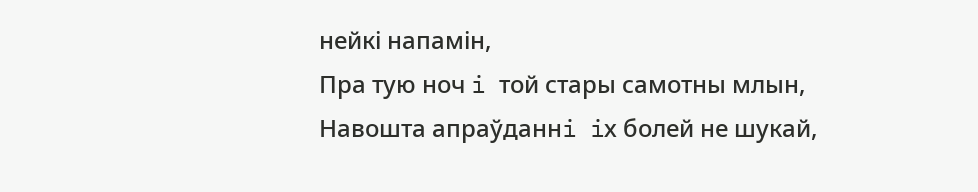нейкi напамiн,
Пра тую ноч i той стары самотны млын,
Навошта апраўданнi iх болей не шукай,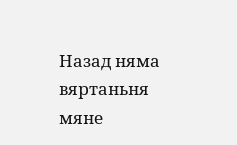Назад няма вяртаньня мяне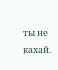ты не кахай.